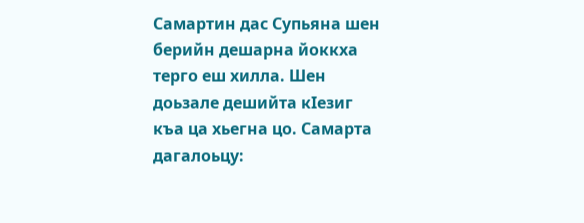Самартин дас Супьяна шен берийн дешарна йоккха терго еш хилла. Шен доьзале дешийта кIезиг къа ца хьегна цо. Самарта дагалоьцу: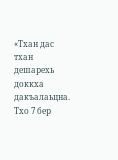«Тхан дас тхан дешарехь доккха дакъалаьцна. Тхо 7 бер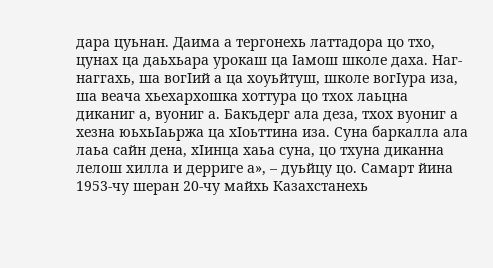дара цуьнан. Даима а тергонехь латтадора цо тхо, цунах ца даьхьара урокаш ца Iамош школе даха. Наг-наггахь, ша вогIий а ца хоуьйтуш, школе вогIура иза, ша веача хьехархошка хоттура цо тхох лаьцна диканиг а, вуониг а. Бакъдерг ала деза, тхох вуониг а хезна юьхьIаьржа ца хIоьттина иза. Суна баркалла ала лаьа сайн дена, хIинца хаьа суна, цо тхуна диканна лелош хилла и дерриге а», – дуьйцу цо. Самарт йина 1953-чу шеран 20-чу майхь Казахстанехь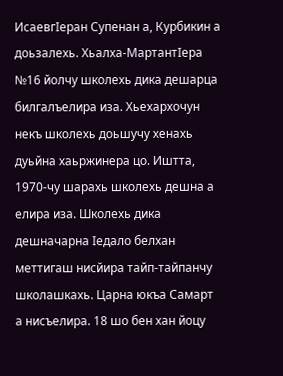ИсаевгIеран Супенан а, Курбикин а доьзалехь. Хьалха-МартантIера №16 йолчу школехь дика дешарца билгалъелира иза. Хьехархочун некъ школехь доьшучу хенахь дуьйна хаьржинера цо. Иштта, 1970-чу шарахь школехь дешна а елира иза. Школехь дика дешначарна Iедало белхан меттигаш нисйира тайп-тайпанчу школашкахь. Царна юкъа Самарт а нисъелира. 18 шо бен хан йоцу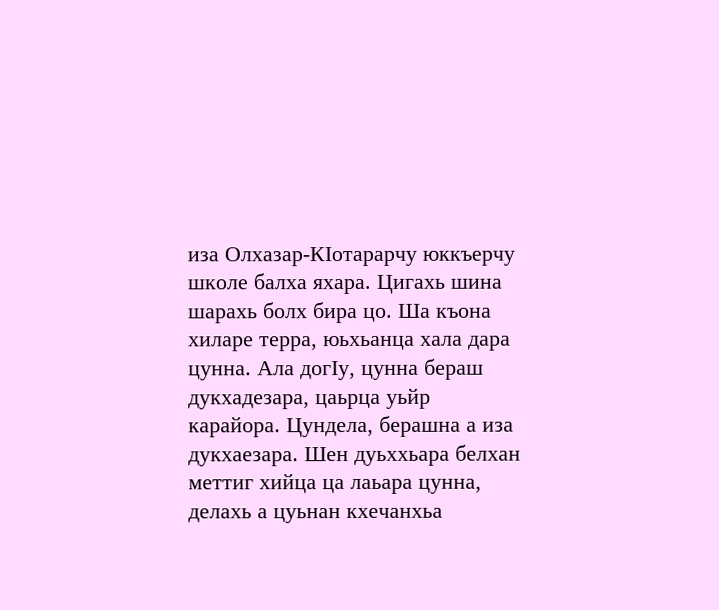иза Олхазар-КIотарарчу юккъерчу школе балха яхара. Цигахь шина шарахь болх бира цо. Ша къона хиларе терра, юьхьанца хала дара цунна. Ала догIу, цунна бераш дукхадезара, цаьрца уьйр карайора. Цундела, берашна а иза дукхаезара. Шен дуьххьара белхан меттиг хийца ца лаьара цунна, делахь а цуьнан кхечанхьа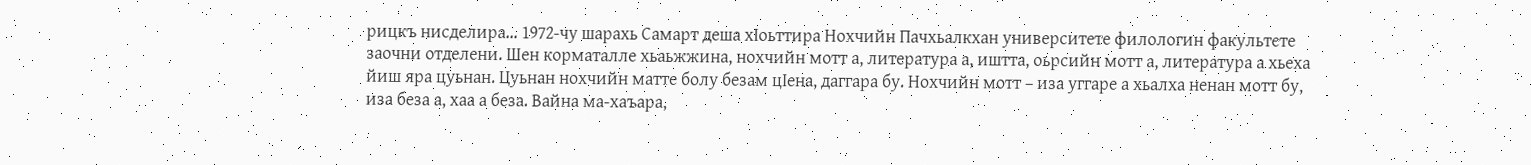рицкъ нисделира… 1972-чу шарахь Самарт деша хIоьттира Нохчийн Пачхьалкхан университете филологин факультете заочни отделени. Шен корматалле хьаьжжина, нохчийн мотт а, литература а, иштта, оьрсийн мотт а, литература а хьеха йиш яра цуьнан. Цуьнан нохчийн матте болу безам цIена, даггара бу. Нохчийн мотт – иза уггаре а хьалха ненан мотт бу, иза беза а, хаа а беза. Вайна ма-хаъара,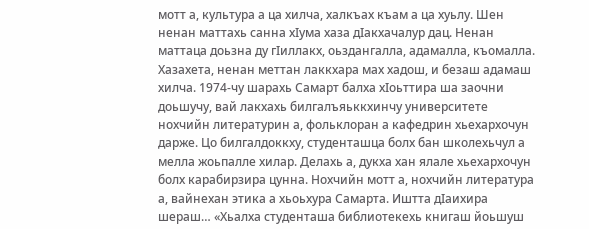мотт а, культура а ца хилча, халкъах къам а ца хуьлу. Шен ненан маттахь санна хIума хаза дIакхачалур дац. Ненан маттаца доьзна ду гIиллакх, оьздангалла, адамалла, къомалла. Хазахета, ненан меттан лаккхара мах хадош, и безаш адамаш хилча. 1974-чу шарахь Самарт балха хIоьттира ша заочни доьшучу, вай лакхахь билгалъяьккхинчу университете нохчийн литературин а, фольклоран а кафедрин хьехархочун дарже. Цо билгалдоккху, студенташца болх бан школехьчул а мелла жоьпалле хилар. Делахь а, дукха хан ялале хьехархочун болх карабирзира цунна. Нохчийн мотт а, нохчийн литература а, вайнехан этика а хьоьхура Самарта. Иштта дIаихира шераш… «Хьалха студенташа библиотекехь книгаш йоьшуш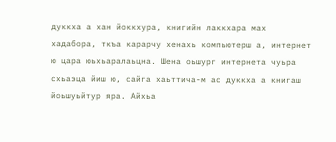дуккха а хан йоккхура, книгийн лаккхара мах хадабора, ткъа карарчу хенахь компьютерш а, интернет ю цара юьхьаралаьцна. Шена оьшург интернета чуьра схьаэца йиш ю, сайга хаьттича-м ас дуккха а книгаш йоьшуьйтур яра. Айхьа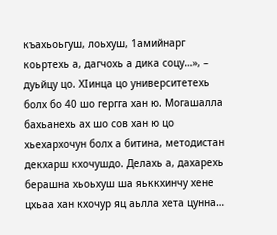къахьоьгуш, лоьхуш, 1амийнарг коьртехь а, дагчохь а дика соцу…», – дуьйцу цо. ХIинца цо университетехь болх бо 40 шо гергга хан ю. Могашалла бахьанехь ах шо сов хан ю цо хьехархочун болх а битина, методистан декхарш кхочушдо. Делахь а, дахарехь берашна хьоьхуш ша яьккхинчу хене цхьаа хан кхочур яц аьлла хета цунна…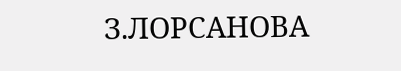З.ЛОРСАНОВА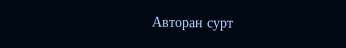Авторан сурт